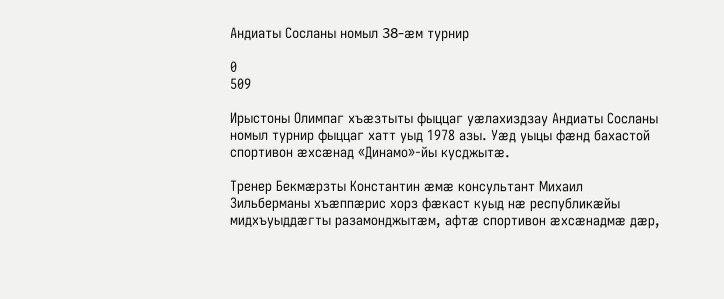Андиаты Сосланы номыл 38-æм турнир

0
509

Ирыстоны Олимпаг хъæзтыты фыццаг уæлахиздзау Андиаты Сосланы номыл турнир фыццаг хатт уыд 1978 азы. Уæд уыцы фæнд бахастой спортивон æхсæнад «Динамо»-йы кусджытæ.

Тренер Бекмæрзты Константин æмæ консультант Михаил Зильберманы хъæппæрис хорз фæкаст куыд нæ республикæйы мидхъуыддæгты разамонджытæм, афтæ спортивон æхсæнадмæ дæр,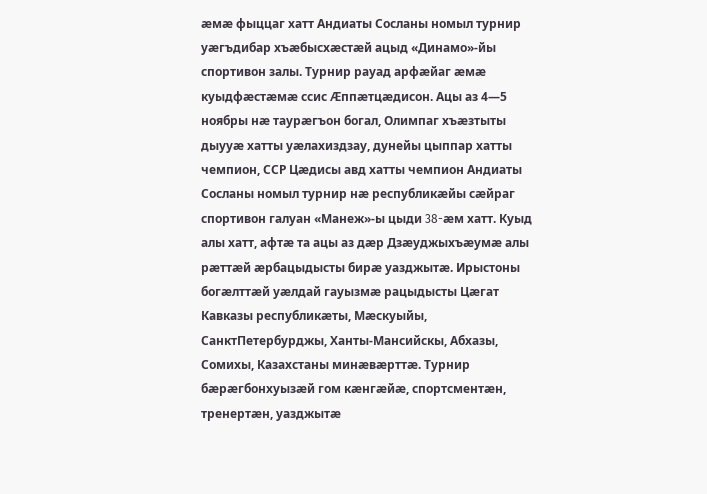æмæ фыццаг хатт Андиаты Сосланы номыл турнир уæгъдибар хъæбысхæстæй ацыд «Динамо»-йы спортивон залы. Турнир рауад арфæйаг æмæ куыдфæстæмæ ссис Æппæтцæдисон. Ацы аз 4—5 ноябры нæ таурæгъон богал, Олимпаг хъæзтыты дыууæ хатты уæлахиздзау, дунейы цыппар хатты чемпион, ССР Цæдисы авд хатты чемпион Андиаты Сосланы номыл турнир нæ республикæйы сæйраг спортивон галуан «Манеж»-ы цыди 38-æм хатт. Куыд алы хатт, афтæ та ацы аз дæр Дзæуджыхъæумæ алы рæттæй æрбацыдысты бирæ уазджытæ. Ирыстоны богæлттæй уæлдай гауызмæ рацыдысты Цæгат Кавказы республикæты, Мæскуыйы, СанктПетербурджы, Ханты-Мансийскы, Абхазы, Сомихы, Казахстаны минæвæрттæ. Турнир бæрæгбонхуызæй гом кæнгæйæ, спортсментæн, тренертæн, уазджытæ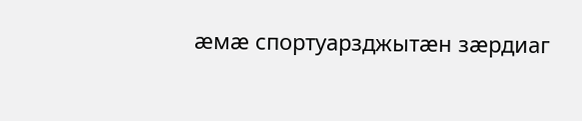æмæ спортуарзджытæн зæрдиаг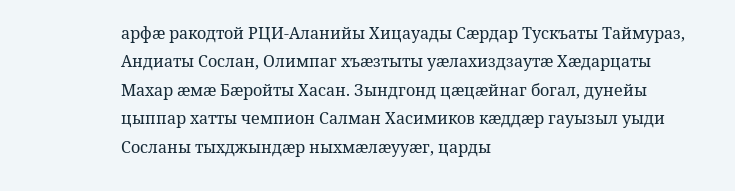арфæ ракодтой РЦИ-Аланийы Хицауады Сæрдар Тускъаты Таймураз, Андиаты Сослан, Олимпаг хъæзтыты уæлахиздзаутæ Хæдарцаты Махар æмæ Бæройты Хасан. Зындгонд цæцæйнаг богал, дунейы цыппар хатты чемпион Салман Хасимиков кæддæр гауызыл уыди Сосланы тыхджындæр ныхмæлæууæг, царды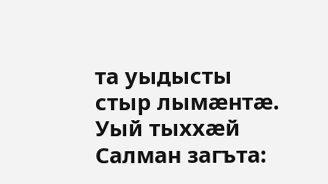та уыдысты стыр лымæнтæ. Уый тыххæй Салман загъта: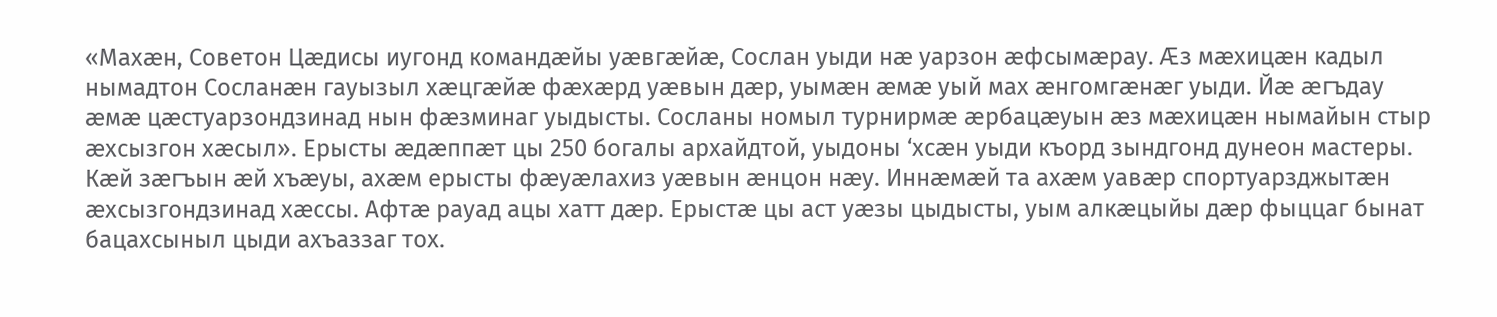«Махæн, Советон Цæдисы иугонд командæйы уæвгæйæ, Сослан уыди нæ уарзон æфсымæрау. Æз мæхицæн кадыл нымадтон Сосланæн гауызыл хæцгæйæ фæхæрд уæвын дæр, уымæн æмæ уый мах æнгомгæнæг уыди. Йæ æгъдау æмæ цæстуарзондзинад нын фæзминаг уыдысты. Сосланы номыл турнирмæ æрбацæуын æз мæхицæн нымайын стыр æхсызгон хæсыл». Ерысты æдæппæт цы 250 богалы архайдтой, уыдоны ‘хсæн уыди къорд зындгонд дунеон мастеры. Кæй зæгъын æй хъæуы, ахæм ерысты фæуæлахиз уæвын æнцон нæу. Иннæмæй та ахæм уавæр спортуарзджытæн æхсызгондзинад хæссы. Афтæ рауад ацы хатт дæр. Ерыстæ цы аст уæзы цыдысты, уым алкæцыйы дæр фыццаг бынат бацахсыныл цыди ахъаззаг тох.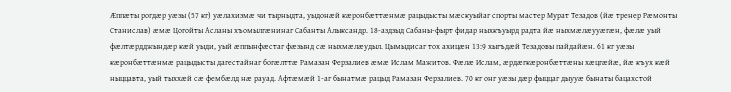Æппæты рогдæр уæзы (57 кг) уæлахизмæ чи тырныдта, уыдонæй кæронбæттæнмæ рацыдысты мæскуыйаг спорты мастер Мурат Тезадов (йæ тренер Рæмонты Станислав) æмæ Цогойты Асланы хъомылгæнинаг Сабанты Алыксандр. 18-аздзыд Сабаны-фырт фидар ныхкъуырд радта йæ ныхмæлæууæгæн, фæлæ уый фæлтæрдджындæр кæй уыди, уый æппынфæстаг фæзынд сæ ныхмæлæудыл. Цымыдисаг тох ахицæн 13:9 хыгъдæй Тезадовы пайдайæн. 61 кг уæзы кæронбæттæнмæ рацыдысты дагестайнаг богæлттæ Рамазан Ферзалиев æмæ Ислам Мажитов. Фæлæ Ислам, æрдæгкæронбæттæны хæцгæйæ, йæ къух кæй ныццавта, уый тыххæй сæ фембæлд нæ рауад. Афтæмæй 1-аг бынатмæ рацыд Рамазан Ферзалиев. 70 кг онг уæзы дæр фыццаг дыууæ бынаты бацахстой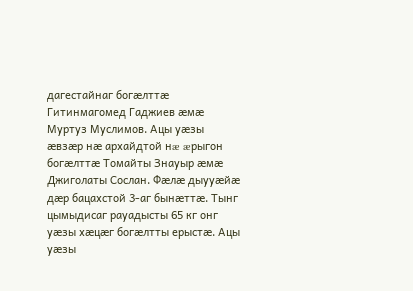дагестайнаг богæлттæ Гитинмагомед Гаджиев æмæ Муртуз Муслимов. Ацы уæзы æвзæр нæ архайдтой нæ æрыгон богæлттæ Томайты Знауыр æмæ Джиголаты Сослан. Фæлæ дыууæйæ дæр бацахстой 3-аг бынæттæ. Тынг цымыдисаг рауадысты 65 кг онг уæзы хæцæг богæлтты ерыстæ. Ацы уæзы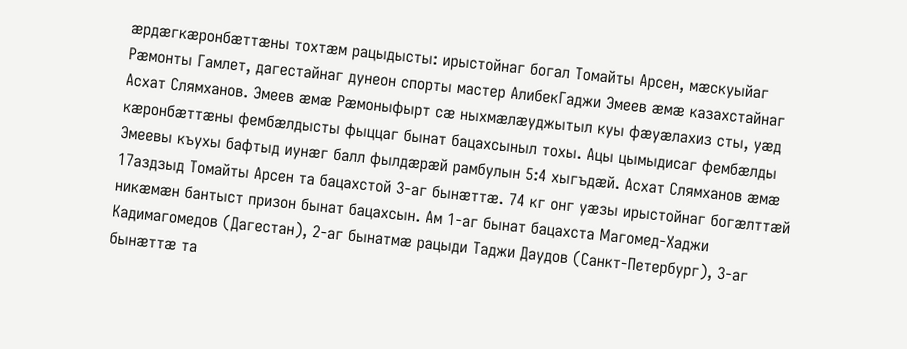æрдæгкæронбæттæны тохтæм рацыдысты: ирыстойнаг богал Томайты Арсен, мæскуыйаг Рæмонты Гамлет, дагестайнаг дунеон спорты мастер АлибекГаджи Эмеев æмæ казахстайнаг Асхат Слямханов. Эмеев æмæ Рæмоныфырт сæ ныхмæлæуджытыл куы фæуæлахиз сты, уæд кæронбæттæны фембæлдысты фыццаг бынат бацахсыныл тохы. Ацы цымыдисаг фембæлды Эмеевы къухы бафтыд иунæг балл фылдæрæй рамбулын 5:4 хыгъдæй. Асхат Слямханов æмæ 17аздзыд Томайты Арсен та бацахстой 3-аг бынæттæ. 74 кг онг уæзы ирыстойнаг богæлттæй никæмæн бантыст призон бынат бацахсын. Ам 1-аг бынат бацахста Магомед-Хаджи Кадимагомедов (Дагестан), 2-аг бынатмæ рацыди Таджи Даудов (Санкт-Петербург), 3-аг бынæттæ та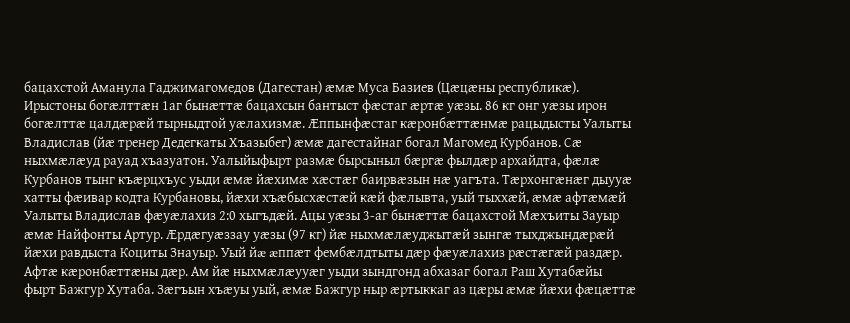бацахстой Аманула Гаджимагомедов (Дагестан) æмæ Муса Базиев (Цæцæны республикæ). Ирыстоны богæлттæн 1аг бынæттæ бацахсын бантыст фæстаг æртæ уæзы. 86 кг онг уæзы ирон богæлттæ цалдæрæй тырныдтой уæлахизмæ. Æппынфæстаг кæронбæттæнмæ рацыдысты Уалыты Владислав (йæ тренер Дедегкаты Хъазыбег) æмæ дагестайнаг богал Магомед Курбанов. Сæ ныхмæлæуд рауад хъазуатон. Уалыйыфырт размæ бырсыныл бæргæ фылдæр архайдта, фæлæ Курбанов тынг къæрцхъус уыди æмæ йæхимæ хæстæг баирвæзын нæ уагъта. Тæрхонгæнæг дыууæ хатты фæивар кодта Курбановы, йæхи хъæбысхæстæй кæй фæлывта, уый тыххæй, æмæ афтæмæй Уалыты Владислав фæуæлахиз 2:0 хыгъдæй. Ацы уæзы 3-аг бынæттæ бацахстой Мæхъиты Зауыр æмæ Найфонты Артур. Æрдæгуæззау уæзы (97 кг) йæ ныхмæлæуджытæй зынгæ тыхджындæрæй йæхи равдыста Коциты Знауыр. Уый йæ æппæт фембæлдтыты дæр фæуæлахиз рæстæгæй раздæр. Афтæ кæронбæттæны дæр. Ам йæ ныхмæлæууæг уыди зындгонд абхазаг богал Раш Хутабæйы фырт Бажгур Хутаба. Зæгъын хъæуы уый, æмæ Бажгур ныр æртыккаг аз цæры æмæ йæхи фæцæттæ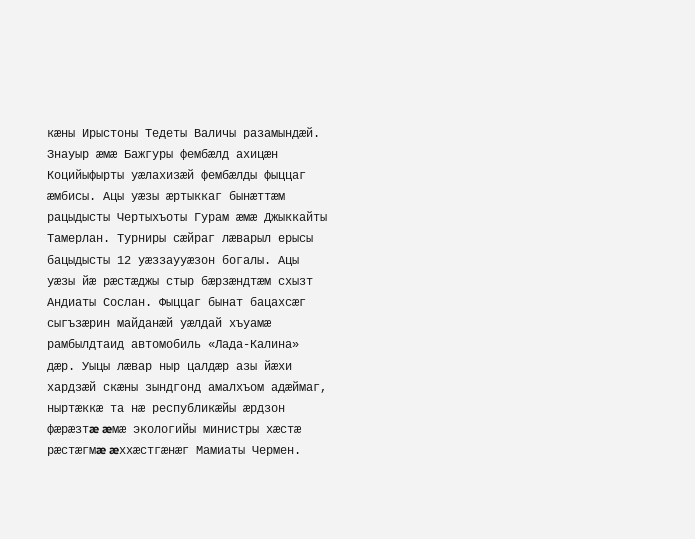кæны Ирыстоны Тедеты Валичы разамындæй. Знауыр æмæ Бажгуры фембæлд ахицæн Коцийыфырты уæлахизæй фембæлды фыццаг æмбисы. Ацы уæзы æртыккаг бынæттæм рацыдысты Чертыхъоты Гурам æмæ Джыккайты Тамерлан. Турниры сæйраг лæварыл ерысы бацыдысты 12 уæззаууæзон богалы. Ацы уæзы йæ рæстæджы стыр бæрзæндтæм схызт Андиаты Сослан. Фыццаг бынат бацахсæг сыгъзæрин майданæй уæлдай хъуамæ рамбылдтаид автомобиль «Лада-Калина» дæр. Уыцы лæвар ныр цалдæр азы йæхи хардзæй скæны зындгонд амалхъом адæймаг, ныртæккæ та нæ республикæйы æрдзон фæрæзтæ æмæ экологийы министры хæстæ рæстæгмæ æххæстгæнæг Мамиаты Чермен.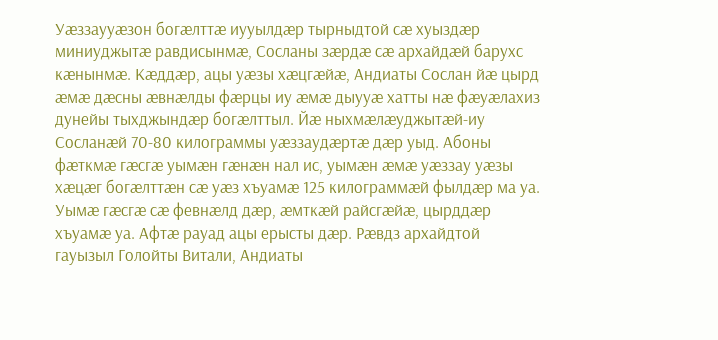Уæззаууæзон богæлттæ иууылдæр тырныдтой сæ хуыздæр миниуджытæ равдисынмæ, Сосланы зæрдæ сæ архайдæй барухс кæнынмæ. Кæддæр, ацы уæзы хæцгæйæ, Андиаты Сослан йæ цырд æмæ дæсны æвнæлды фæрцы иу æмæ дыууæ хатты нæ фæуæлахиз дунейы тыхджындæр богæлттыл. Йæ ныхмæлæуджытæй-иу Сосланæй 70-80 килограммы уæззаудæртæ дæр уыд. Абоны фæткмæ гæсгæ уымæн гæнæн нал ис, уымæн æмæ уæззау уæзы хæцæг богæлттæн сæ уæз хъуамæ 125 килограммæй фылдæр ма уа. Уымæ гæсгæ сæ февнæлд дæр, æмткæй райсгæйæ, цырддæр хъуамæ уа. Афтæ рауад ацы ерысты дæр. Рæвдз архайдтой гауызыл Голойты Витали, Андиаты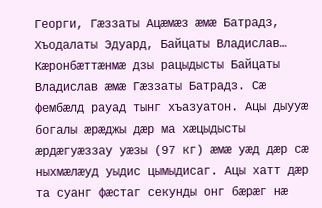Георги, Гæззаты Ацæмæз æмæ Батрадз, Хъодалаты Эдуард, Байцаты Владислав… Кæронбæттæнмæ дзы рацыдысты Байцаты Владислав æмæ Гæззаты Батрадз. Сæ фембæлд рауад тынг хъазуатон. Ацы дыууæ богалы æрæджы дæр ма хæцыдысты æрдæгуæззау уæзы (97 кг) æмæ уæд дæр сæ ныхмæлæуд уыдис цымыдисаг. Ацы хатт дæр та суанг фæстаг секунды онг бæрæг нæ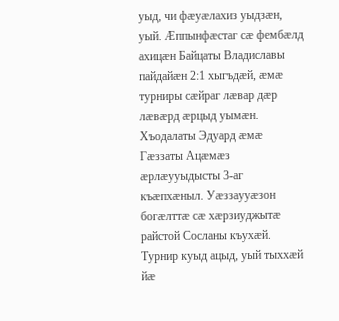уыд, чи фæуæлахиз уыдзæн, уый. Æппынфæстаг сæ фембæлд ахицæн Байцаты Владиславы пайдайæн 2:1 хыгъдæй, æмæ турниры сæйраг лæвар дæр лæвæрд æрцыд уымæн. Хъодалаты Эдуард æмæ Гæззаты Ацæмæз æрлæууыдысты 3-аг къæпхæныл. Уæззаууæзон богæлттæ сæ хæрзиуджытæ райстой Сосланы къухæй. Турнир куыд ацыд, уый тыххæй йæ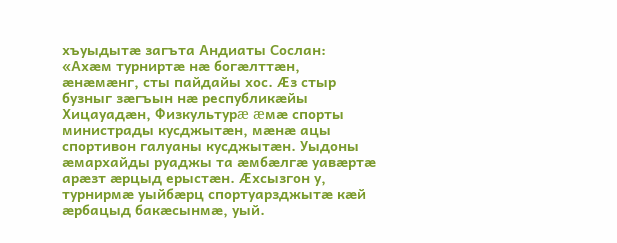хъуыдытæ загъта Андиаты Сослан: «Ахæм турниртæ нæ богæлттæн, æнæмæнг, сты пайдайы хос. Æз стыр бузныг зæгъын нæ республикæйы Хицауадæн, Физкультурæ æмæ спорты министрады кусджытæн, мæнæ ацы спортивон галуаны кусджытæн. Уыдоны æмархайды руаджы та æмбæлгæ уавæртæ арæзт æрцыд ерыстæн. Æхсызгон у, турнирмæ уыйбæрц спортуарзджытæ кæй æрбацыд бакæсынмæ, уый.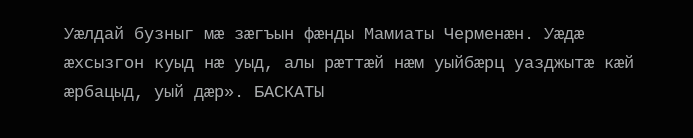Уæлдай бузныг мæ зæгъын фæнды Мамиаты Черменæн. Уæдæ æхсызгон куыд нæ уыд, алы рæттæй нæм уыйбæрц уазджытæ кæй æрбацыд, уый дæр». БАСКАТЫ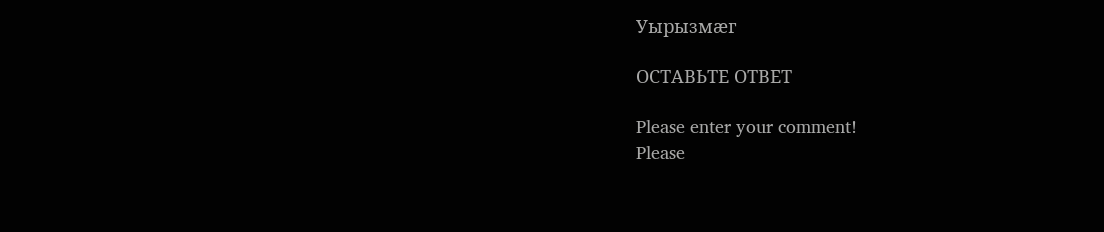Уырызмæг

ОСТАВЬТЕ ОТВЕТ

Please enter your comment!
Please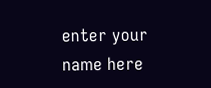enter your name here